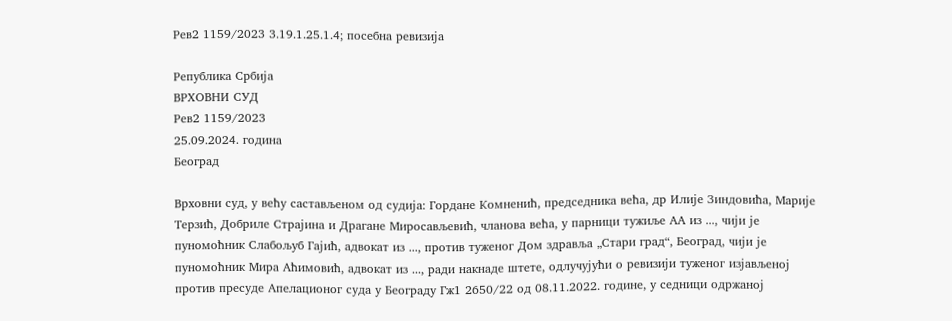Рев2 1159/2023 3.19.1.25.1.4; посебна ревизија

Република Србија
ВРХОВНИ СУД
Рев2 1159/2023
25.09.2024. година
Београд

Врховни суд, у већу састављеном од судија: Гордане Комненић, председника већа, др Илије Зиндовића, Марије Терзић, Добриле Страјина и Драгане Миросављевић, чланова већа, у парници тужиље АА из ..., чији је пуномоћник Слабољуб Гајић, адвокат из ..., против туженог Дом здравља „Стари град“, Београд, чији је пуномоћник Мира Аћимовић, адвокат из ..., ради накнаде штете, одлучујући о ревизији туженог изјављеној против пресуде Апелационог суда у Београду Гж1 2650/22 од 08.11.2022. године, у седници одржаној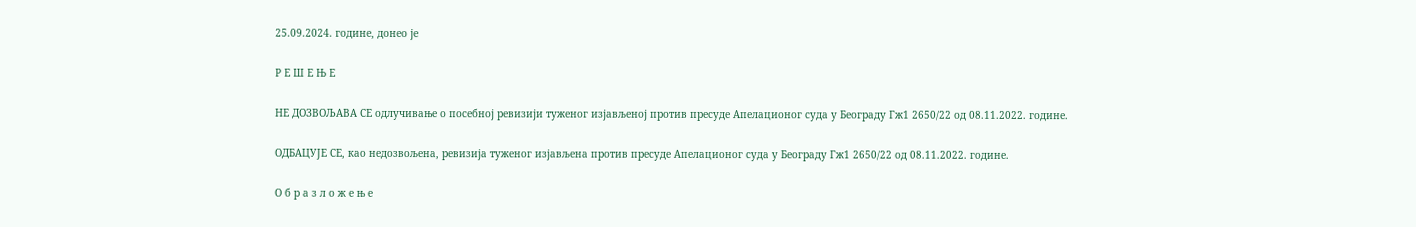25.09.2024. године, донео је

Р Е Ш Е Њ Е

НЕ ДОЗВОЉАВА СЕ одлучивање о посебној ревизији туженог изјављеној против пресуде Апелационог суда у Београду Гж1 2650/22 од 08.11.2022. године.

ОДБАЦУЈЕ СЕ, као недозвољена, ревизија туженог изјављена против пресуде Апелационог суда у Београду Гж1 2650/22 од 08.11.2022. године.

О б р а з л о ж е њ е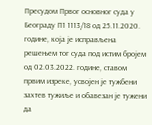Пресудом Првог основног суда у Београду П1 1113/18 од 25.11.2020. године, која је исправљена решењем тог суда под истим бројем од 02.03.2022. године, ставом првим изреке, усвојен је тужбени захтев тужиље и обавезан је тужени да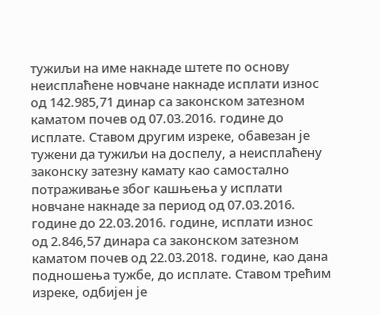тужиљи на име накнаде штете по основу неисплаћене новчане накнаде исплати износ од 142.985,71 динар са законском затезном каматом почев од 07.03.2016. године до исплате. Ставом другим изреке, обавезан је тужени да тужиљи на доспелу, а неисплаћену законску затезну камату као самостално потраживање због кашњења у исплати новчане накнаде за период од 07.03.2016. године до 22.03.2016. године, исплати износ од 2.846,57 динара са законском затезном каматом почев од 22.03.2018. године, као дана подношења тужбе, до исплате. Ставом трећим изреке, одбијен је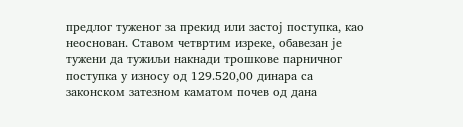предлог туженог за прекид или застој поступка, као неоснован. Ставом четвртим изреке, обавезан је тужени да тужиљи накнади трошкове парничног поступка у износу од 129.520,00 динара са законском затезном каматом почев од дана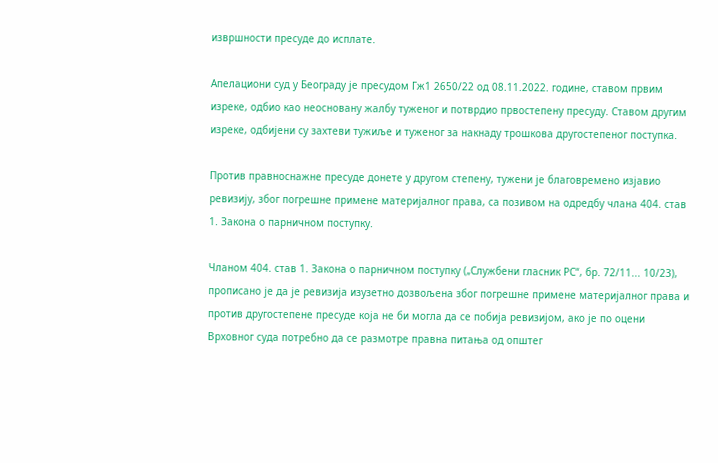извршности пресуде до исплате.

Апелациони суд у Београду је пресудом Гж1 2650/22 од 08.11.2022. године, ставом првим изреке, одбио као неосновану жалбу туженог и потврдио првостепену пресуду. Ставом другим изреке, одбијени су захтеви тужиље и туженог за накнаду трошкова другостепеног поступка.

Против правноснажне пресуде донете у другом степену, тужени је благовремено изјавио ревизију, због погрешне примене материјалног права, са позивом на одредбу члана 404. став 1. Закона о парничном поступку.

Чланом 404. став 1. Закона о парничном поступку („Службени гласник РС“, бр. 72/11... 10/23), прописано је да је ревизија изузетно дозвољена због погрешне примене материјалног права и против другостепене пресуде која не би могла да се побија ревизијом, ако је по оцени Врховног суда потребно да се размотре правна питања од општег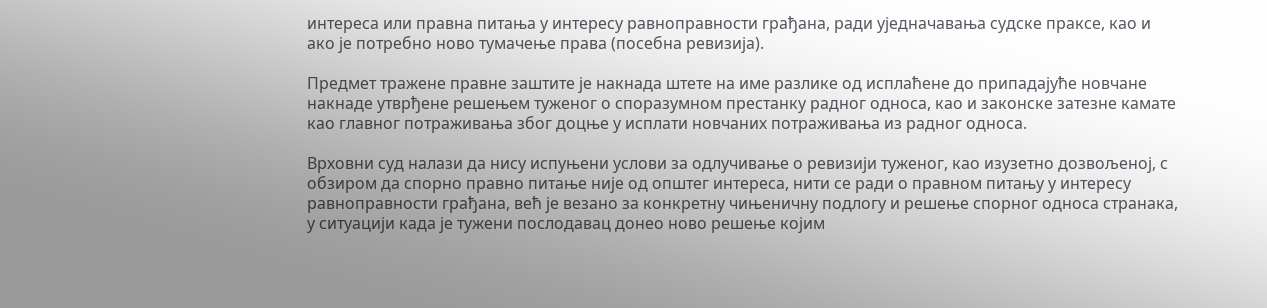интереса или правна питања у интересу равноправности грађана, ради уједначавања судске праксе, као и ако је потребно ново тумачење права (посебна ревизија).

Предмет тражене правне заштите је накнада штете на име разлике од исплаћене до припадајуће новчане накнаде утврђене решењем туженог о споразумном престанку радног односа, као и законске затезне камате као главног потраживања због доцње у исплати новчаних потраживања из радног односа.

Врховни суд налази да нису испуњени услови за одлучивање о ревизији туженог, као изузетно дозвољеној, с обзиром да спорно правно питање није од општег интереса, нити се ради о правном питању у интересу равноправности грађана, већ је везано за конкретну чињеничну подлогу и решење спорног односа странака, у ситуацији када је тужени послодавац донео ново решење којим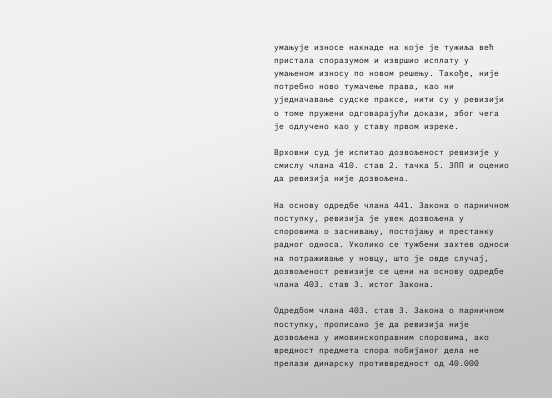умањује износе накнаде на које је тужиља већ пристала споразумом и извршио исплату у умањеном износу по новом решењу. Такође, није потребно ново тумачење права, као ни уједначавање судске праксе, нити су у ревизији о томе пружени одговарајући докази, због чега је одлучено као у ставу првом изреке.

Врховни суд је испитао дозвољеност ревизије у смислу члана 410. став 2. тачка 5. ЗПП и оценио да ревизија није дозвољена.

На основу одредбе члана 441. Закона о парничном поступку, ревизија је увек дозвољена у споровима о заснивању, постојању и престанку радног односа. Уколико се тужбени захтев односи на потраживање у новцу, што је овде случај, дозвољеност ревизије се цени на основу одредбе члана 403. став 3. истог Закона.

Одредбом члана 403. став 3. Закона о парничном поступку, прописано је да ревизија није дозвољена у имовинскоправним споровима, ако вредност предмета спора побијаног дела не прелази динарску противвредност од 40.000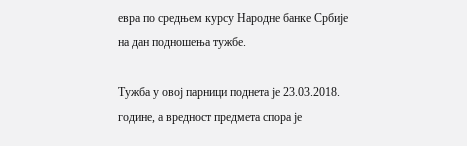евра по средњем курсу Народне банке Србије на дан подношења тужбе.

Тужба у овој парници поднета је 23.03.2018. године, а вредност предмета спора је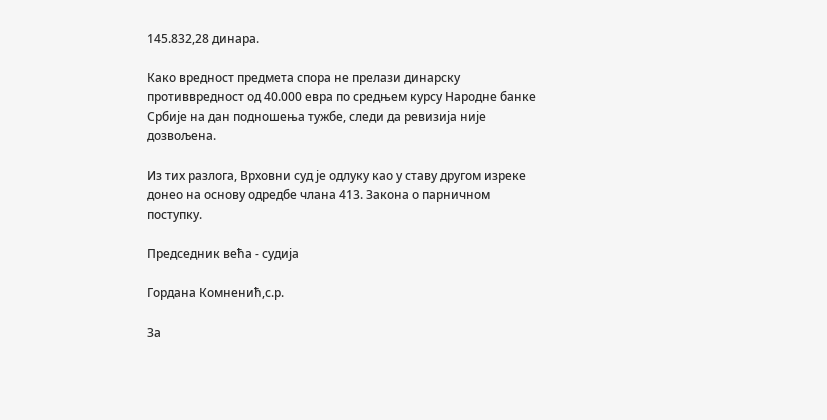145.832,28 динара.

Како вредност предмета спора не прелази динарску противвредност од 40.000 евра по средњем курсу Народне банке Србије на дан подношења тужбе, следи да ревизија није дозвољена.

Из тих разлога, Врховни суд је одлуку као у ставу другом изреке донео на основу одредбе члана 413. Закона о парничном поступку.

Председник већа - судија

Гордана Комненић,с.р.

За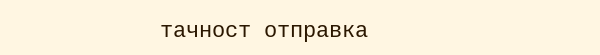тачност отправка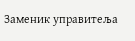Заменик упрaвитеља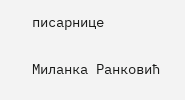писарнице

Миланка Ранковић